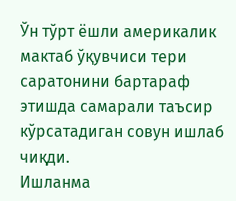Ўн тўрт ёшли америкалик мактаб ўқувчиси тери саратонини бартараф этишда самарали таъсир кўрсатадиган совун ишлаб чиқди.
Ишланма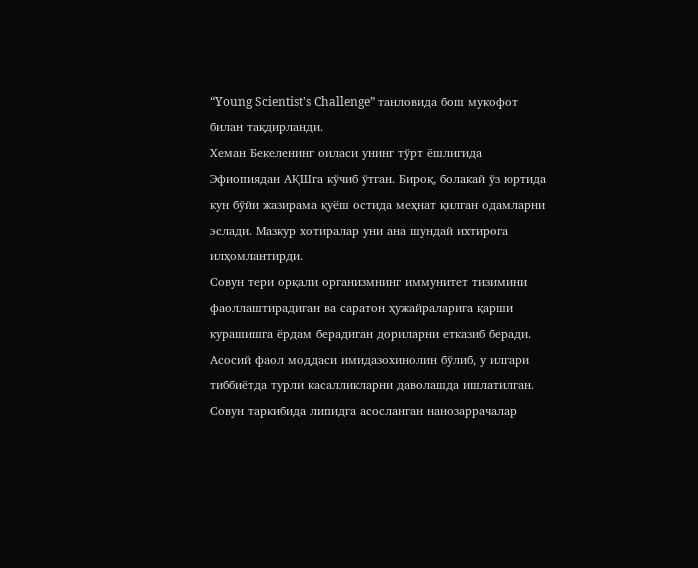“Young Scientist's Challenge” танловида бош мукофот билан тақдирланди.
Хеман Бекеленинг оиласи унинг тўрт ёшлигида Эфиопиядан АҚШга кўчиб ўтган. Бироқ, болакай ўз юртида кун бўйи жазирама қуёш остида меҳнат қилган одамларни эслади. Мазкур хотиралар уни ана шундай ихтирога илҳомлантирди.
Совун тери орқали организмнинг иммунитет тизимини фаоллаштирадиган ва саратон ҳужайраларига қарши курашишга ёрдам берадиган дориларни етказиб беради. Асосий фаол моддаси имидазохинолин бўлиб, у илгари тиббиётда турли касалликларни даволашда ишлатилган.
Совун таркибида липидга асосланган нанозаррачалар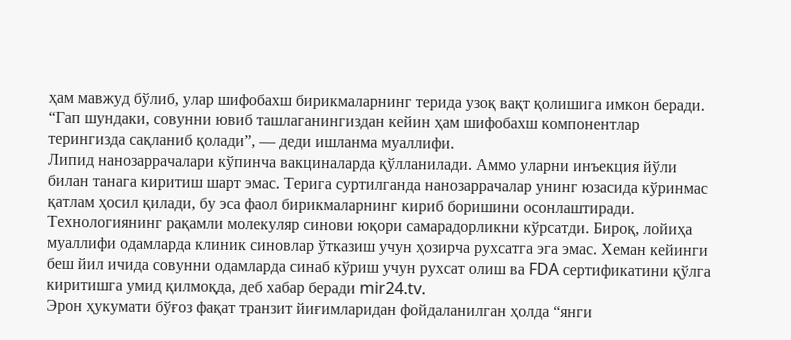ҳам мавжуд бўлиб, улар шифобахш бирикмаларнинг терида узоқ вақт қолишига имкон беради.
“Гап шундаки, совунни ювиб ташлаганингиздан кейин ҳам шифобахш компонентлар терингизда сақланиб қолади”, — деди ишланма муаллифи.
Липид нанозаррачалари кўпинча вакциналарда қўлланилади. Аммо уларни инъекция йўли билан танага киритиш шарт эмас. Терига суртилганда нанозаррачалар унинг юзасида кўринмас қатлам ҳосил қилади, бу эса фаол бирикмаларнинг кириб боришини осонлаштиради. Технологиянинг рақамли молекуляр синови юқори самарадорликни кўрсатди. Бироқ, лойиҳа муаллифи одамларда клиник синовлар ўтказиш учун ҳозирча рухсатга эга эмас. Хеман кейинги беш йил ичида совунни одамларда синаб кўриш учун рухсат олиш ва FDA сертификатини қўлга киритишга умид қилмоқда, деб хабар беради mir24.tv.
Эрон ҳукумати бўғоз фақат транзит йиғимларидан фойдаланилган ҳолда “янги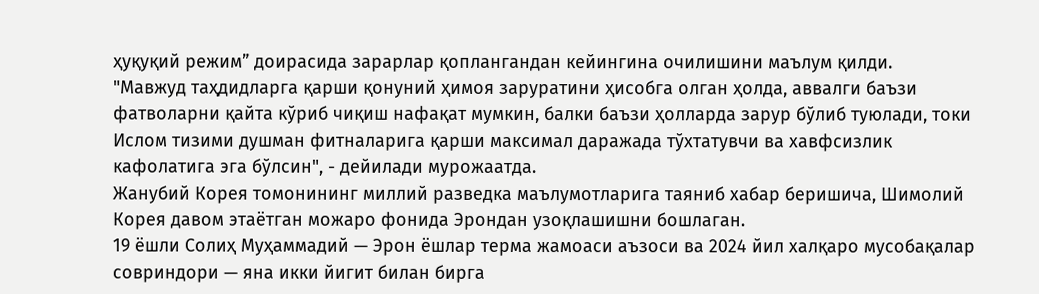ҳуқуқий режим” доирасида зарарлар қоплангандан кейингина очилишини маълум қилди.
"Мавжуд таҳдидларга қарши қонуний ҳимоя заруратини ҳисобга олган ҳолда, аввалги баъзи фатволарни қайта кўриб чиқиш нафақат мумкин, балки баъзи ҳолларда зарур бўлиб туюлади, токи Ислом тизими душман фитналарига қарши максимал даражада тўхтатувчи ва хавфсизлик кафолатига эга бўлсин", - дейилади мурожаатда.
Жанубий Корея томонининг миллий разведка маълумотларига таяниб хабар беришича, Шимолий Корея давом этаётган можаро фонида Эрондан узоқлашишни бошлаган.
19 ёшли Солиҳ Муҳаммадий — Эрон ёшлар терма жамоаси аъзоси ва 2024 йил халқаро мусобақалар совриндори — яна икки йигит билан бирга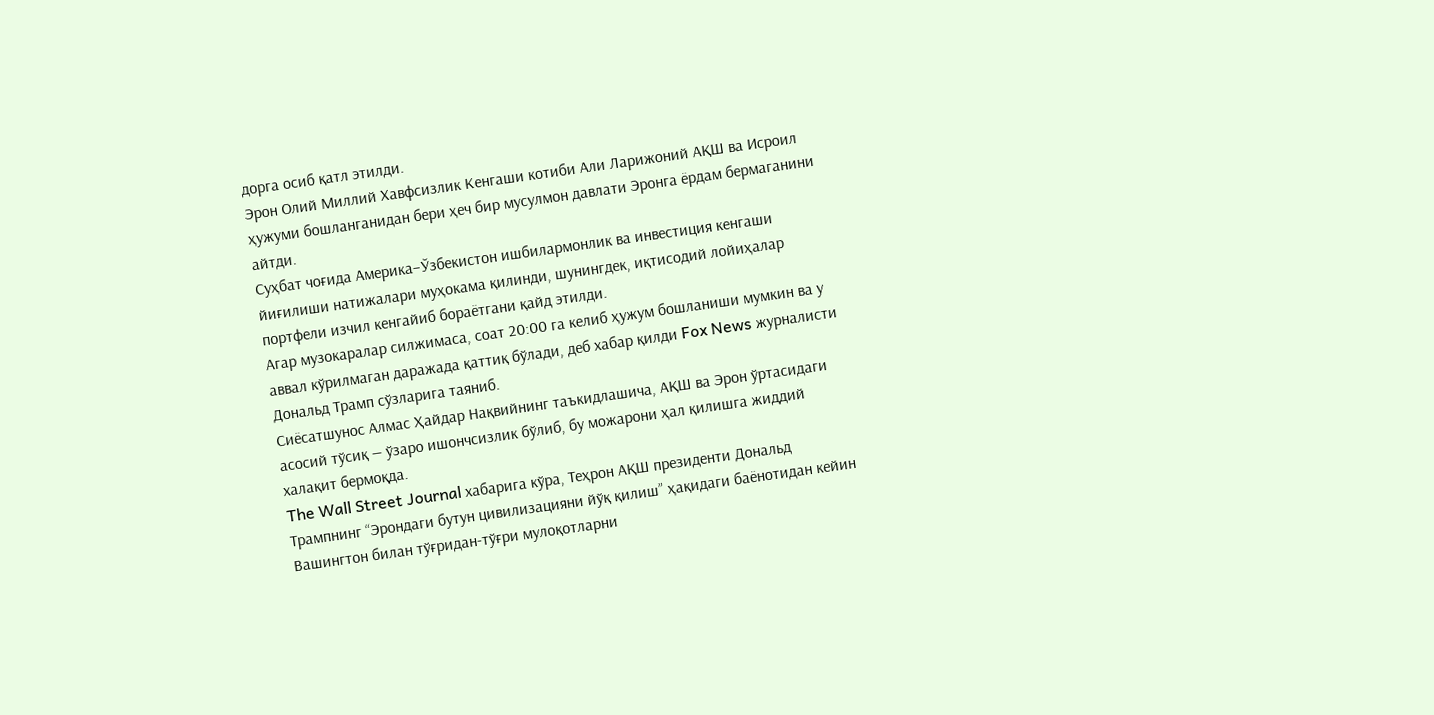дорга осиб қатл этилди.
Эрон Олий Миллий Хавфсизлик Кенгаши котиби Али Ларижоний АҚШ ва Исроил ҳужуми бошланганидан бери ҳеч бир мусулмон давлати Эронга ёрдам бермаганини айтди.
Суҳбат чоғида Америка–Ўзбекистон ишбилармонлик ва инвестиция кенгаши йиғилиши натижалари муҳокама қилинди, шунингдек, иқтисодий лойиҳалар портфели изчил кенгайиб бораётгани қайд этилди.
Агар музокаралар силжимаса, соат 20:00 га келиб ҳужум бошланиши мумкин ва у аввал кўрилмаган даражада қаттиқ бўлади, деб хабар қилди Fox News журналисти Дональд Трамп сўзларига таяниб.
Сиёсатшунос Алмас Ҳайдар Нақвийнинг таъкидлашича, АҚШ ва Эрон ўртасидаги асосий тўсиқ — ўзаро ишончсизлик бўлиб, бу можарони ҳал қилишга жиддий халақит бермоқда.
The Wall Street Journal хабарига кўра, Теҳрон АҚШ президенти Дональд Трампнинг “Эрондаги бутун цивилизацияни йўқ қилиш” ҳақидаги баёнотидан кейин Вашингтон билан тўғридан-тўғри мулоқотларни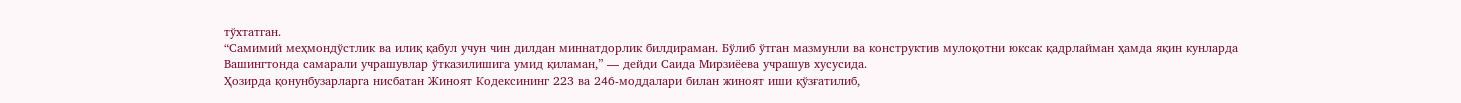тўхтатган.
“Самимий меҳмондўстлик ва илиқ қабул учун чин дилдан миннатдорлик билдираман. Бўлиб ўтган мазмунли ва конструктив мулоқотни юксак қадрлайман ҳамда яқин кунларда Вашингтонда самарали учрашувлар ўтказилишига умид қиламан,” — дейди Саида Мирзиёева учрашув хусусида.
Ҳозирда қонунбузарларга нисбатан Жиноят Кодексининг 223 ва 246-моддалари билан жиноят иши қўзғатилиб,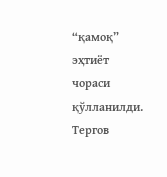“қамоқ” эҳтиёт чораси қўлланилди. Тергов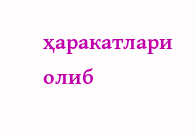ҳаракатлари олиб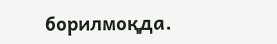борилмоқда.